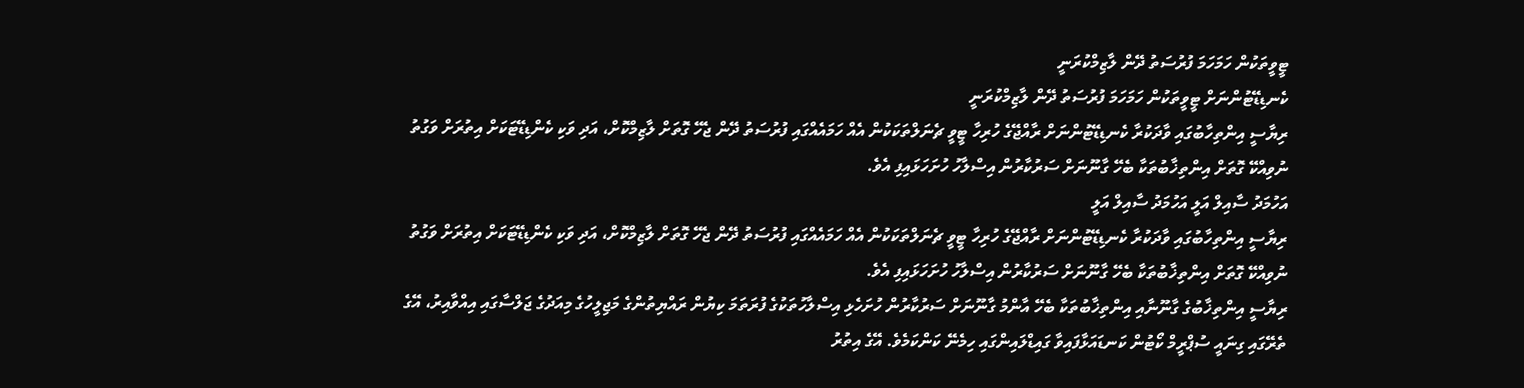ޓީވީތަކުން ހަމަހަމަ ފުރުސަތު ދޭން ލާޒިމްކުރަނީ
ކެނޑިޑޭޓުންނަށް ޓީވީތަކުން ހަމަހަމަ ފުރުސަތު ދޭން ލާޒިމްކުރަނީ
ރިޔާސީ އިންތިހާބުގައި ވާދަކުރާ ކެނޑިޑޭޓުންނަށް ރާއްޖޭގެ ހުރިހާ ޓީވީ ޗެނަލްތަކަކުން އެއް ހަމައެއްގައި ފުރުސަތު ދޭން ޖެހޭ ގޮތަށް ލާޒިމްކޮށް، އަދި ވަކި ކެންޑިޑޭޓަކަށް އިތުރަށް ވަގުތު ނުވިއްކޭ ގޮތަށް އިންތިޚާބުތަކާ ބެހޭ ގާނޫނަށް ސަރުކާރުން އިސްލާހު ހުށަހަޅައިފި އެވެ.
އަހުމަދު ސާއިލް އަލީ އަހުމަދު ސާއިލް އަލީ
ރިޔާސީ އިންތިހާބުގައި ވާދަކުރާ ކެނޑިޑޭޓުންނަށް ރާއްޖޭގެ ހުރިހާ ޓީވީ ޗެނަލްތަކަކުން އެއް ހަމައެއްގައި ފުރުސަތު ދޭން ޖެހޭ ގޮތަށް ލާޒިމްކޮށް، އަދި ވަކި ކެންޑިޑޭޓަކަށް އިތުރަށް ވަގުތު ނުވިއްކޭ ގޮތަށް އިންތިޚާބުތަކާ ބެހޭ ގާނޫނަށް ސަރުކާރުން އިސްލާހު ހުށަހަޅައިފި އެވެ.
ރިޔާސީ އިންތިޚާބުގެ ގާނޫނާއި އިންތިޚާބުތަކާ ބެހޭ އާންމު ގާނޫނަށް ސަރުކާރުން ހުށަހެޅި އިސްލާހުތަކުގެ ފުރަތަމަ ކިޔުން ރައްޔިތުންގެ މަޖިލީހުގެ މިއަދުގެ ޖަލްސާގައި އިއްވާއިރު، އޭގެ ތެރޭގައި ގިނައީ ސުޕްރީމް ކޯޓުން ކަނޑައަޅާފައިވާ ގައިޑްލައިންގައި ހިމެނޭ ކަންކަމެވެ. އޭގެ އިތުރު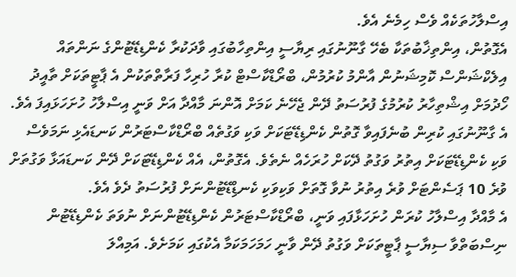އިސްލާހުތަކެއް ވެސް ހިމެނެ އެވެ.
އެގޮތުން، އިންތިޚާބުތަކާ ބެހޭ ގާނޫނުގައި ރިޔާސީ އިންތިހާބުގައި ވާދަކުރާ ކެންޑިޑޭޓުންގެ ނަންތައް އިލެކްޝަންސް ކޮމިޝަނުން އާންމު ކުރުމުން، ބްރޯޑްކާސްޓް ކުރާ ހުރިހާ ފަރާތްތަކުން އެ ޕާޓީތަކަށް ތާއީދު ހޯދުމަށް އިޝްތިހާރު ކުރުމުގެ ފުރުސަތު ދޭން ޖެހޭނެ ކަމަށް އޮންނަ މާއްދާ އަށް ވަނީ އިސްލާހު ހުށަހަޅައިފަ އެވެ.
އެ ގާނޫނުގައި ކުރިން ބުނެފައިވާ ގޮތުން ކެންޑިޑޭޓަކަށް ވަކި ވަގުތެއް ބްރޯޑްކާސްޓަރުން ކަނޑައެޅި ނަމަވެސް ވަކި ކެންޑިޑޭޓަކަށް އިތުރު ވަގުތު ދޭކަށް ހުރަހެއް ނެތެވެ. އެގޮތުން، އެއް ކެންޑިޑޭޓަކަށް ދޭން ކަނޑައަޅާ ވަގުތަށް ވުރެ 10 ޕަސެންޓަށް ވުރެ އިތުރު ނުވާ ގޮތަށް ވަކިވަކި ކެނޑިްޑޭޓުންނަށް ފުރުސަތު ދެވެ އެވެ.
އެ މާއްދާ އިސްލާހު ކުރަން ހުށަހަޅާފައި ވަނީ، ބްރޯޑްކާސްޓަރުން ކެންޑިޑޭޓުންނަށް ނުވަތަ ކެންޑިޑޭޓުން ނިސްބަތްވާ ސިޔާސީ ޕާޓީތަކަށް ވަގުތު ދޭން ވާނީ ހަމަހަމަކަމާ އެކުގައި ކަމަށެވެ. އަމިއްލަ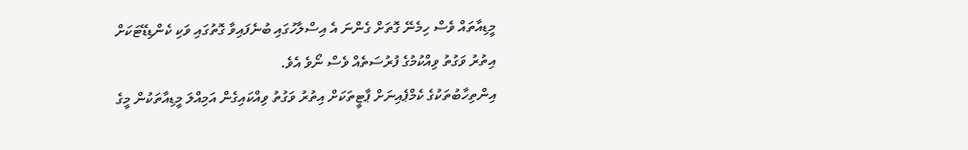މީޑިއާތައް ވެސް ހިމެނޭ ގޮތަށް ގެންނަ އެ އިސްލާހުގައި ބުނެފައިވާ ގޮތުގައި ވަކި ކެންޑިޑޭޓަކަށް އިތުރު ވަގުތު ވިއްކުމުގެ ފުރުސަތެއް ވެސް ނޯވެ އެވެ.
އިންތިހާބުތަކުގެ ކެމްޕެއިނަށް ޕާޓީތަކަށް އިތުރު ވަގުތު ވިއްކައިގެން އަމިއްލަ މީޑިއާތަކުން މީގެ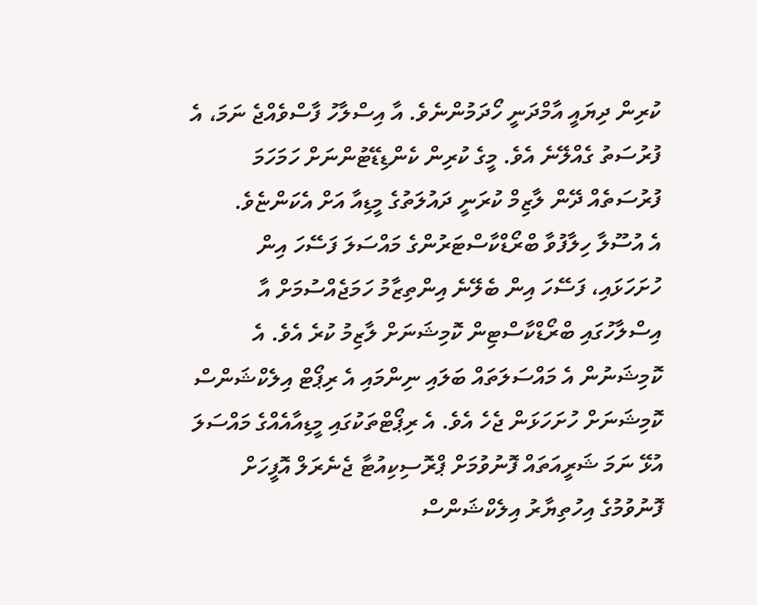ކުރިން ދިޔައީ އާމްދަނީ ހޯދަމުންނެވެ. އާ އިސްލާހު ފާސްވެއްޖެ ނަމަ، އެ ފުރުސަތު ގެއްލޭނެ އެވެ. މީގެ ކުރިން ކެންޑިޑޭޓުންނަށް ހަމަހަމަ ފުރުސަތެއް ދޭން ލާޒިމް ކުރަނީ ދައުލަތުގެ މީޑިއާ އަށް އެކަންޏެވެ.
އެ އުސޫލާ ހިލާފުވާ ބްރޯޑްކާސްޓަރުންގެ މައްސަލަ ފަސޭހަ އިން ހުށަހަޅައި، ފަސޭހަ އިން ބެލޭނެ އިންތިޒާމު ހަމަޖެއްސުމަށް އާ އިސްލާހުގައި ބްރޯޑްކާސްޓިން ކޮމިޝަނަށް ލާޒިމު ކުރެ އެވެ. އެ ކޮމިޝަނުން އެ މައްސަލަތައް ބަލައި ނިންމައި އެ ރިޕޯޓް އިލެކްޝަންސް ކޮމިޝަނަށް ހުށަހަޅަން ޖެހެ އެވެ. އެ ރިޕޯޓްތަކުގައި މީޑިއާއެއްގެ މައްސަލަ އުޅޭ ނަމަ ޝަރީއަތައް ފޮނުވުމަށް ޕްރޮސިކިއުޓާ ޖެނެރަލް އޮފީހަށް ފޮނުވުމުގެ އިހުތިޔާރު އިލެކްޝަންސް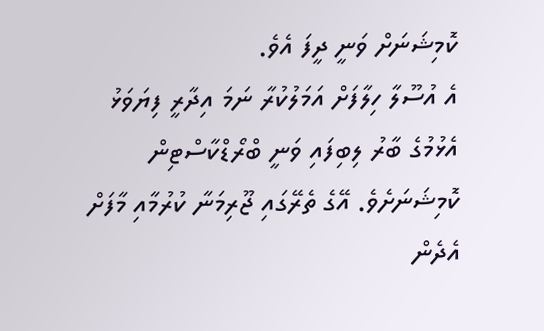ކޮމިޝަނަށް ވަނީ ދީފަ އެވެ.
އެ އުސޫލާ ހިލާފަށް އަމަލުކުރާ ނަމަ އިދާރީ ފިޔަވަޅު އެޅުމުގެ ބާރު ލިބިފައި ވަނީ ބްރޯޑްކާސްޓިން ކޮމިޝަނަށެވެ. އޭގެ ތެރޭގައި ޖޫރިމަނާ ކުރުމާއި މާފަށް އެދެން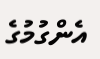އެންގުމުގެ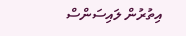އިތުރުން ލައިސަންސް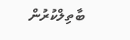ބާތިލްކުރުން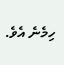ހިމެނެ އެވެ.